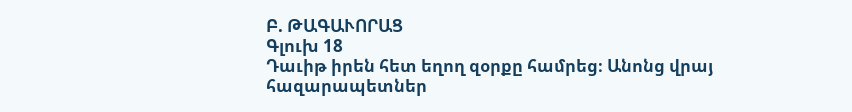Բ. ԹԱԳԱՒՈՐԱՑ
Գլուխ 18
Դաւիթ իրեն հետ եղող զօրքը համրեց։ Անոնց վրայ հազարապետներ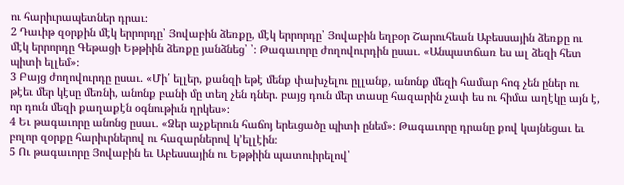ու հարիւրապետներ դրաւ։
2 Դաւիթ զօրքին մէկ երրորդը՝ Յովաբին ձեռքը, մէկ երրորդը՝ Յովաբին եղբօր Շարուհեան Աբեսսային ձեռքը ու մէկ երրորդը Գեթացի Եթթիին ձեռքը յանձնեց՝ ՝։ Թագաւորը ժողովուրդին ըսաւ. «Անպատճառ ես ալ ձեզի հետ պիտի ելլեմ»։
3 Բայց ժողովուրդը ըսաւ. «Մի՛ ելլեր, քանզի եթէ մենք փախչելու ըլլանք, անոնք մեզի համար հոգ չեն ըներ ու թէեւ մեր կէսը մեռնի, անոնք բանի մը տեղ չեն դներ. բայց դուն մեր տասը հազարին չափ ես ու հիմա աղէկը այն է, որ դուն մեզի քաղաքէն օգնութիւն ղրկես»։
4 Եւ թագաւորը անոնց ըսաւ. «Ձեր աչքերուն հաճոյ երեւցածը պիտի ընեմ»։ Թագաւորը դրանը քով կայնեցաւ եւ բոլոր զօրքը հարիւրներով ու հազարներով կ’ելլէին։
5 Ու թագաւորը Յովաբին եւ Աբեսսային ու Եթթիին պատուիրելով՝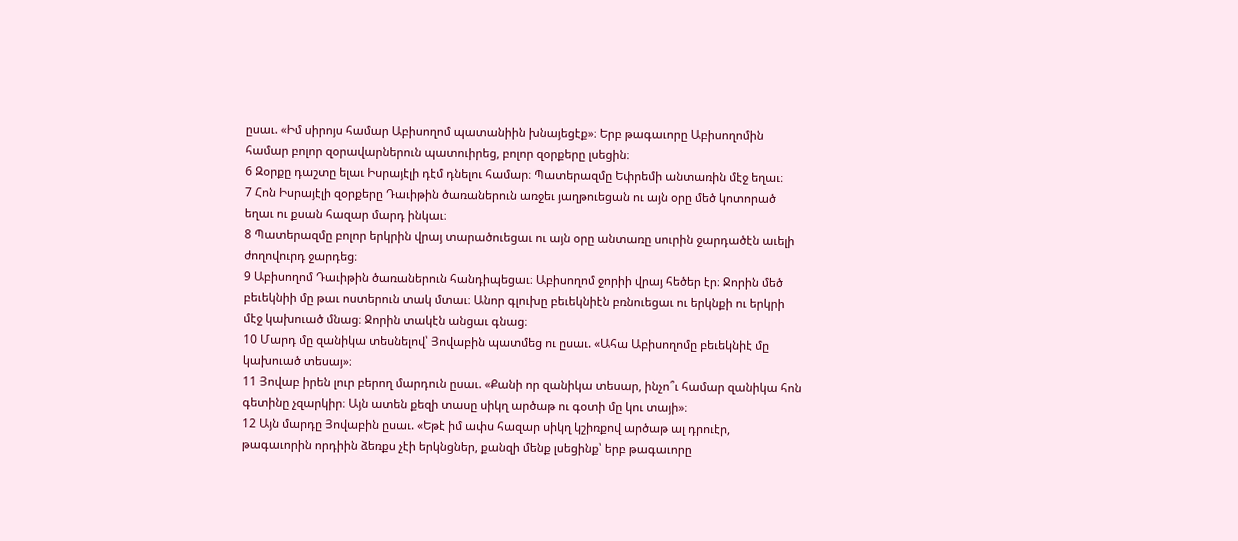ըսաւ. «Իմ սիրոյս համար Աբիսողոմ պատանիին խնայեցէք»։ Երբ թագաւորը Աբիսողոմին համար բոլոր զօրավարներուն պատուիրեց, բոլոր զօրքերը լսեցին։
6 Զօրքը դաշտը ելաւ Իսրայէլի դէմ դնելու համար։ Պատերազմը Եփրեմի անտառին մէջ եղաւ։
7 Հոն Իսրայէլի զօրքերը Դաւիթին ծառաներուն առջեւ յաղթուեցան ու այն օրը մեծ կոտորած եղաւ ու քսան հազար մարդ ինկաւ։
8 Պատերազմը բոլոր երկրին վրայ տարածուեցաւ ու այն օրը անտառը սուրին ջարդածէն աւելի ժողովուրդ ջարդեց։
9 Աբիսողոմ Դաւիթին ծառաներուն հանդիպեցաւ։ Աբիսողոմ ջորիի վրայ հեծեր էր։ Ջորին մեծ բեւեկնիի մը թաւ ոստերուն տակ մտաւ։ Անոր գլուխը բեւեկնիէն բռնուեցաւ ու երկնքի ու երկրի մէջ կախուած մնաց։ Ջորին տակէն անցաւ գնաց։
10 Մարդ մը զանիկա տեսնելով՝ Յովաբին պատմեց ու ըսաւ. «Ահա Աբիսողոմը բեւեկնիէ մը կախուած տեսայ»։
11 Յովաբ իրեն լուր բերող մարդուն ըսաւ. «Քանի որ զանիկա տեսար, ինչո՞ւ համար զանիկա հոն գետինը չզարկիր։ Այն ատեն քեզի տասը սիկղ արծաթ ու գօտի մը կու տայի»։
12 Այն մարդը Յովաբին ըսաւ. «Եթէ իմ ափս հազար սիկղ կշիռքով արծաթ ալ դրուէր, թագաւորին որդիին ձեռքս չէի երկնցներ, քանզի մենք լսեցինք՝ երբ թագաւորը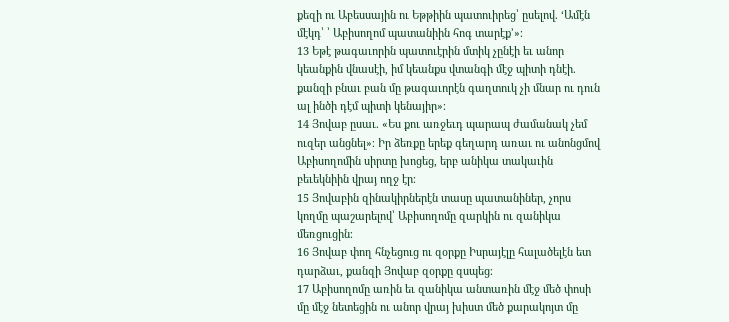քեզի ու Աբեսսային ու Եթթիին պատուիրեց՝ ըսելով. ‘Ամէն մէկդ՝ ՝ Աբիսողոմ պատանիին հոգ տարէք’»։
13 Եթէ թագաւորին պատուէրին մտիկ չընէի եւ անոր կեանքին վնասէի, իմ կեանքս վտանգի մէջ պիտի դնէի. քանզի բնաւ բան մը թագաւորէն գաղտուկ չի մնար ու դուն ալ ինծի դէմ պիտի կենայիր»։
14 Յովաբ ըսաւ. «Ես քու առջեւդ պարապ ժամանակ չեմ ուզեր անցնել»։ Իր ձեռքը երեք գեղարդ առաւ ու անոնցմով Աբիսողոմին սիրտը խոցեց, երբ անիկա տակաւին բեւեկնիին վրայ ողջ էր։
15 Յովաբին զինակիրներէն տասը պատանիներ, չորս կողմը պաշարելով՝ Աբիսողոմը զարկին ու զանիկա մեռցուցին։
16 Յովաբ փող հնչեցուց ու զօրքը Իսրայէլը հալածելէն ետ դարձաւ, քանզի Յովաբ զօրքը զսպեց։
17 Աբիսողոմը առին եւ զանիկա անտառին մէջ մեծ փոսի մը մէջ նետեցին ու անոր վրայ խիստ մեծ քարակոյտ մը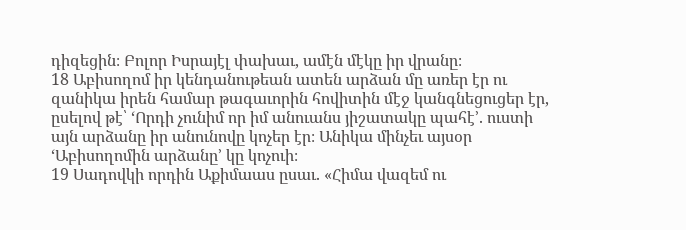դիզեցին։ Բոլոր Իսրայէլ փախաւ, ամէն մէկը իր վրանը։
18 Աբիսողոմ իր կենդանութեան ատեն արձան մը առեր էր ու զանիկա իրեն համար թագաւորին հովիտին մէջ կանգնեցուցեր էր, ըսելով թէ՝ ‘Որդի չունիմ որ իմ անուանս յիշատակը պահէ’. ուստի այն արձանը իր անունովը կոչեր էր։ Անիկա մինչեւ այսօր ‘Աբիսողոմին արձանը’ կը կոչուի։
19 Սադովկի որդին Աքիմաաս ըսաւ. «Հիմա վազեմ ու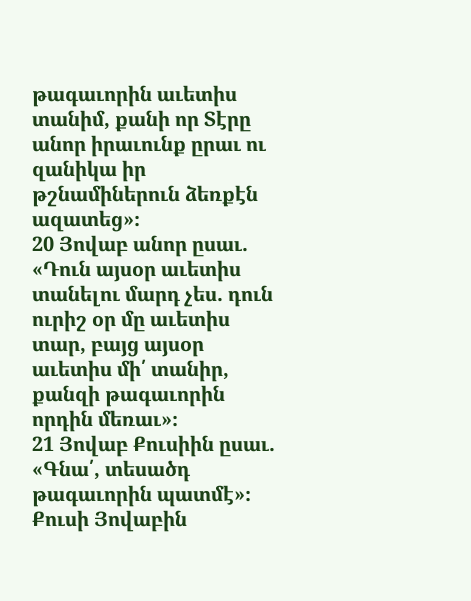թագաւորին աւետիս տանիմ, քանի որ Տէրը անոր իրաւունք ըրաւ ու զանիկա իր թշնամիներուն ձեռքէն ազատեց»։
20 Յովաբ անոր ըսաւ. «Դուն այսօր աւետիս տանելու մարդ չես. դուն ուրիշ օր մը աւետիս տար, բայց այսօր աւետիս մի՛ տանիր, քանզի թագաւորին որդին մեռաւ»։
21 Յովաբ Քուսիին ըսաւ. «Գնա՛, տեսածդ թագաւորին պատմէ»։ Քուսի Յովաբին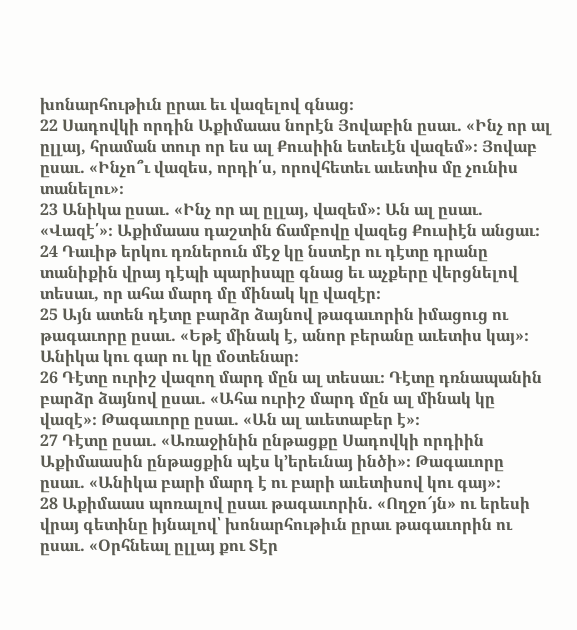խոնարհութիւն ըրաւ եւ վազելով գնաց։
22 Սադովկի որդին Աքիմաաս նորէն Յովաբին ըսաւ. «Ինչ որ ալ ըլլայ, հրաման տուր որ ես ալ Քուսիին ետեւէն վազեմ»։ Յովաբ ըսաւ. «Ինչո՞ւ վազես, որդի՛ս, որովհետեւ աւետիս մը չունիս տանելու»։
23 Անիկա ըսաւ. «Ինչ որ ալ ըլլայ, վազեմ»։ Ան ալ ըսաւ. «Վազէ՛»։ Աքիմաաս դաշտին ճամբովը վազեց Քուսիէն անցաւ։
24 Դաւիթ երկու դռներուն մէջ կը նստէր ու դէտը դրանը տանիքին վրայ դէպի պարիսպը գնաց եւ աչքերը վերցնելով տեսաւ, որ ահա մարդ մը մինակ կը վազէր։
25 Այն ատեն դէտը բարձր ձայնով թագաւորին իմացուց ու թագաւորը ըսաւ. «Եթէ մինակ է, անոր բերանը աւետիս կայ»։ Անիկա կու գար ու կը մօտենար։
26 Դէտը ուրիշ վազող մարդ մըն ալ տեսաւ։ Դէտը դռնապանին բարձր ձայնով ըսաւ. «Ահա ուրիշ մարդ մըն ալ մինակ կը վազէ»։ Թագաւորը ըսաւ. «Ան ալ աւետաբեր է»։
27 Դէտը ըսաւ. «Առաջինին ընթացքը Սադովկի որդիին Աքիմաասին ընթացքին պէս կ’երեւնայ ինծի»։ Թագաւորը ըսաւ. «Անիկա բարի մարդ է ու բարի աւետիսով կու գայ»։
28 Աքիմաաս պոռալով ըսաւ թագաւորին. «Ողջո՜յն» ու երեսի վրայ գետինը իյնալով՝ խոնարհութիւն ըրաւ թագաւորին ու ըսաւ. «Օրհնեալ ըլլայ քու Տէր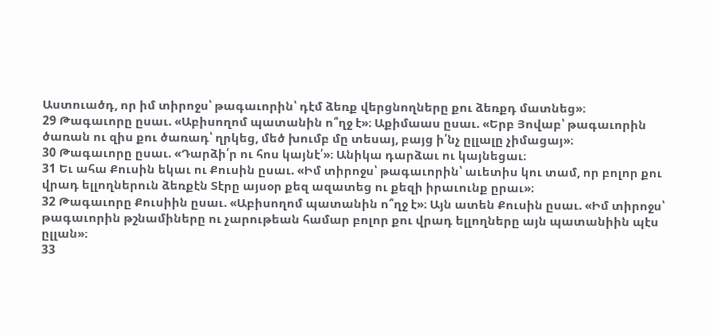Աստուածդ, որ իմ տիրոջս՝ թագաւորին՝ դէմ ձեռք վերցնողները քու ձեռքդ մատնեց»։
29 Թագաւորը ըսաւ. «Աբիսողոմ պատանին ո՞ղջ է»։ Աքիմաաս ըսաւ. «Երբ Յովաբ՝ թագաւորին ծառան ու զիս քու ծառադ՝ ղրկեց, մեծ խումբ մը տեսայ, բայց ի՛նչ ըլլալը չիմացայ»։
30 Թագաւորը ըսաւ. «Դարձի՛ր ու հոս կայնէ՛»։ Անիկա դարձաւ ու կայնեցաւ։
31 Եւ ահա Քուսին եկաւ ու Քուսին ըսաւ. «Իմ տիրոջս՝ թագաւորին՝ աւետիս կու տամ, որ բոլոր քու վրադ ելլողներուն ձեռքէն Տէրը այսօր քեզ ազատեց ու քեզի իրաւունք ըրաւ»։
32 Թագաւորը Քուսիին ըսաւ. «Աբիսողոմ պատանին ո՞ղջ է»։ Այն ատեն Քուսին ըսաւ. «Իմ տիրոջս՝ թագաւորին թշնամիները ու չարութեան համար բոլոր քու վրադ ելլողները այն պատանիին պէս ըլլան»։
33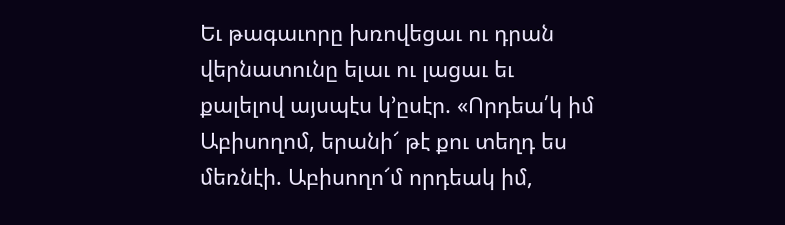Եւ թագաւորը խռովեցաւ ու դրան վերնատունը ելաւ ու լացաւ եւ քալելով այսպէս կ’ըսէր. «Որդեա՛կ իմ Աբիսողոմ, երանի՜ թէ քու տեղդ ես մեռնէի. Աբիսողո՜մ որդեակ իմ,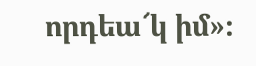որդեա՜կ իմ»։